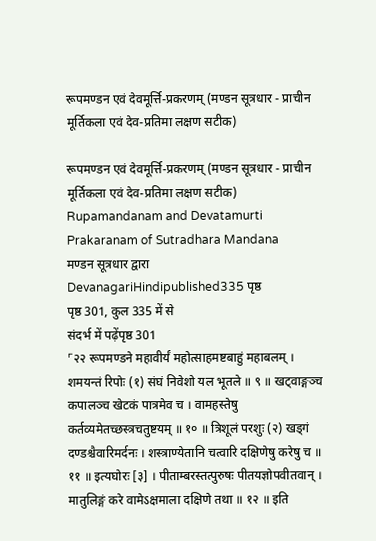रूपमण्डन एवं देवमूर्त्ति-प्रकरणम् (मण्डन सूत्रधार - प्राचीन मूर्तिकला एवं देव-प्रतिमा लक्षण सटीक)

रूपमण्डन एवं देवमूर्त्ति-प्रकरणम् (मण्डन सूत्रधार - प्राचीन मूर्तिकला एवं देव-प्रतिमा लक्षण सटीक)
Rupamandanam and Devatamurti Prakaranam of Sutradhara Mandana
मण्डन सूत्रधार द्वारा
DevanagariHindipublished335 पृष्ठ
पृष्ठ 301, कुल 335 में से
संदर्भ में पढ़ेंपृष्ठ 301
⌜२२ रूपमण्डने महावीर्यं महोत्साहमष्टबाहुं महाबलम् । शमयन्तं रिपोः (१) संघं निवेशो यल भूतले ॥ ९ ॥ खट्वाङ्गञ्च कपालञ्च खेटकं पात्रमेव च । वामहस्तेषु कर्तव्यमेतच्छस्त्रचतुष्टयम् ॥ १० ॥ त्रिशूलं परशुः (२) खड्गं दण्डश्चैवारिमर्दनः । शस्त्राण्येतानि चत्वारि दक्षिणेषु करेषु च ॥ ११ ॥ इत्यघोरः [३] । पीताम्बरस्तत्पुरुषः पीतयज्ञोपवीतवान् । मातुलिङ्गं करे वामेऽक्षमाला दक्षिणे तथा ॥ १२ ॥ इति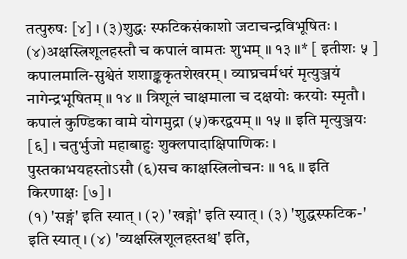तत्पुरुषः [४] । (३)शुद्धः स्फटिकसंकाशो जटाचन्द्रविभूषितः । (४)अक्षस्त्रिशूलहस्तौ च कपालं वामतः शुभम् ॥ १३ ॥* [ इतीशः ५ ] कपालमालि-सुश्वेतं शशाङ्ककृतशेखरम् । व्याघ्रचर्मधरं मृत्युञ्जयं नागेन्द्रभूषितम् ॥ १४ ॥ त्रिशूलं चाक्षमाला च दक्षयोः करयोः स्मृतौ । कपालं कुण्डिका वामे योगमुद्रा (५)करद्वयम् ॥ १५ ॥ इति मृत्युञ्जयः [६] । चतुर्भुजो महाबाहुः शुक्लपादाक्षिपाणिकः । पुस्तकाभयहस्तोऽसौ (६)सच काक्षस्त्रिलोचनः ॥ १६ ॥ इति किरणाक्षः [७] ।
(१) 'सङ्गं' इति स्यात् । (२) 'खड्गो' इति स्यात् । (३) 'शुद्धस्फटिक-' इति स्यात् । (४) 'व्यक्षस्त्रिशूलहस्तश्च' इति,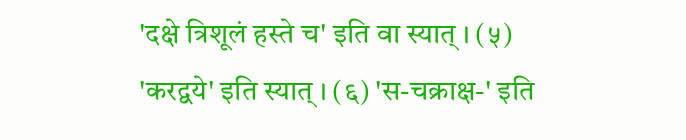'दक्षे त्रिशूलं हस्ते च' इति वा स्यात् । (५) 'करद्वये' इति स्यात् । (६) 'स-चक्राक्ष-' इति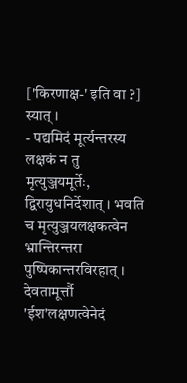['किरणाक्ष-' इति वा ?] स्यात् ।
- पद्यमिदं मूर्त्यन्तरस्य लक्षकं न तु मृत्युञ्जयमूर्तेः, द्विरायुधनिर्देशात् । भवति च मृत्युञ्जयलक्षकत्वेन भ्रान्तिरन्तरा पुष्पिकान्तरविरहात् । देवतामूर्त्तौ 'ईश'लक्षणत्वेनेदं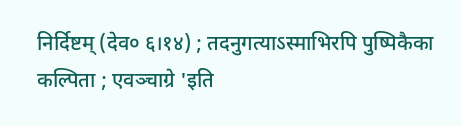निर्दिष्टम् (देव० ६।१४) ; तदनुगत्याऽस्माभिरपि पुष्पिकैका कल्पिता ; एवञ्चाग्रे 'इति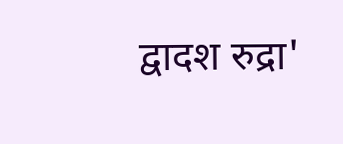द्वादश रुद्रा'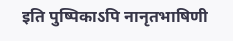इति पुष्पिकाऽपि नानृतभाषिणी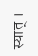स्यात् ।